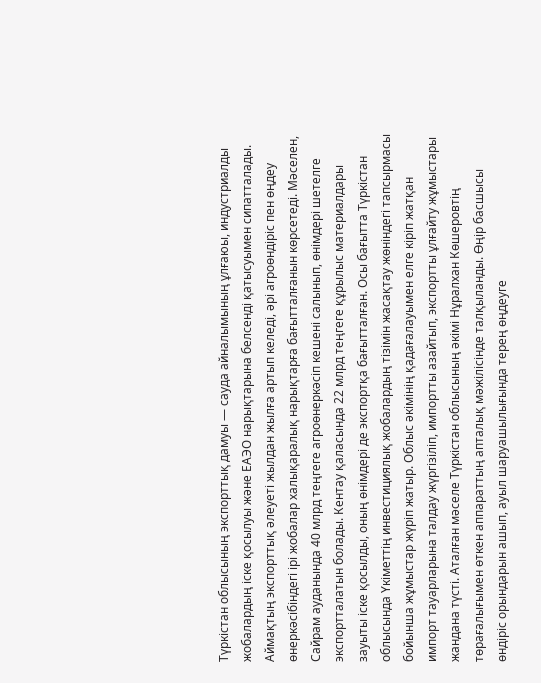Түркістан облысының экспорттық дамуы — сауда айналымының ұлғаюы, индустриалды жобалардың іске қосылуы және ЕАЭО нарықтарына белсенді қатысуымен сипатталады. Аймақтың экспорттық әлеуеті жылдан жылға артып келеді, әрі агроөндіріс пен өңдеу өнеркәсібіндегі ірі жобалар халықаралық нарықтарға бағытталғанын көрсетеді. Мәселен, Сайрам ауданында 40 млрд теңгеге агроөнеркәсіп кешені салынып, өнімдері шетелге экспортталатын болады. Кентау қаласында 22 млрд теңгеге құрылыс материалдары зауыты іске қосылды, оның өнімдері де экспортқа бағытталған. Осы бағытта Түркістан облысында Үкіметтің инвестициялық жобалардың тізімін жасақтау жөніндегі тапсырмасы бойынша жұмыстар жүріп жатыр. Облыс әкімінің қадағалауымен елге кіріп жатқан импорт тауарларына талдау жүргізіліп, импортты азайтып, экспортты ұлғайту жұмыстары жандана түсті. Аталған мәселе Түркістан облысының әкімі Нұралхан Көшеровтің төрағалығымен өткен аппараттың апталық мәжілісінде талқыланды. Өңір басшысы өндіріс орындарын ашып, ауыл шаруашылығында терең өңдеуге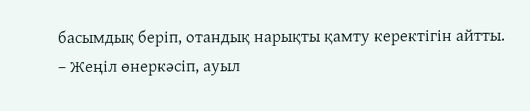басымдық беріп, отандық нарықты қамту керектігін айтты.
– Жеңіл өнеркәсіп, ауыл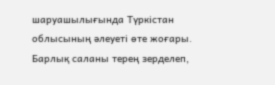шаруашылығында Түркістан облысының әлеуеті өте жоғары. Барлық саланы терең зерделеп,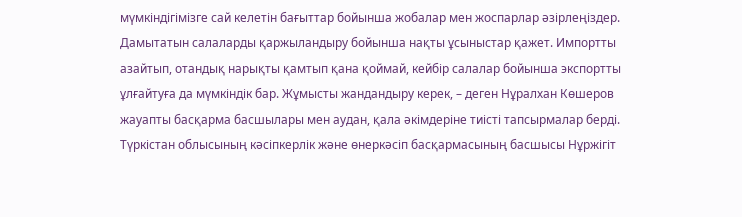мүмкіндігімізге сай келетін бағыттар бойынша жобалар мен жоспарлар әзірлеңіздер. Дамытатын салаларды қаржыландыру бойынша нақты ұсыныстар қажет. Импортты азайтып, отандық нарықты қамтып қана қоймай, кейбір салалар бойынша экспортты ұлғайтуға да мүмкіндік бар. Жұмысты жандандыру керек, – деген Нұралхан Көшеров жауапты басқарма басшылары мен аудан, қала әкімдеріне тиісті тапсырмалар берді.
Түркістан облысының кәсіпкерлік және өнеркәсіп басқармасының басшысы Нұржігіт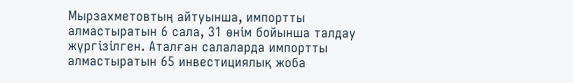Мырзахметовтың айтуынша, импортты алмастыратын 6 сала, 31 өнім бойынша талдау жүргізілген. Аталған салаларда импортты алмастыратын 65 инвестициялық жоба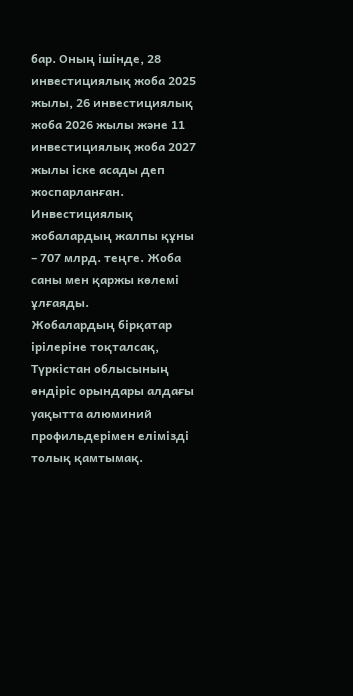бар. Оның ішінде, 28 инвестициялық жоба 2025 жылы, 26 инвестициялық жоба 2026 жылы және 11 инвестициялық жоба 2027 жылы іске асады деп жоспарланған. Инвестициялық жобалардың жалпы құны – 707 млрд. теңге. Жоба саны мен қаржы көлемі ұлғаяды.
Жобалардың бірқатар ірілеріне тоқталсақ, Түркістан облысының өндіріс орындары алдағы уақытта алюминий профильдерімен елімізді толық қамтымақ.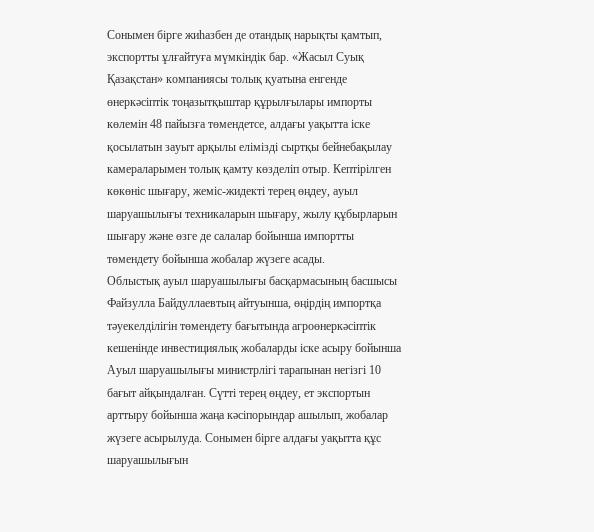Сонымен бірге жиһазбен де отандық нарықты қамтып, экспортты ұлғайтуға мүмкіндік бар. «Жасыл Суық Қазақстан» компаниясы толық қуатына енгенде өнеркәсіптік тоңазытқыштар құрылғылары импорты көлемін 48 пайызға төмендетсе, алдағы уақытта іске қосылатын зауыт арқылы елімізді сыртқы бейнебақылау камераларымен толық қамту көзделіп отыр. Кептірілген көкөніс шығару, жеміс-жидекті терең өңдеу, ауыл шаруашылығы техникаларын шығару, жылу құбырларын шығару және өзге де салалар бойынша импортты төмендету бойынша жобалар жүзеге асады.
Облыстық ауыл шаруашылығы басқармасының басшысы Файзулла Байдуллаевтың айтуынша, өңірдің импортқа тәуекелділігін төмендету бағытында агроөнеркәсіптік кешенінде инвестициялық жобаларды іске асыру бойынша Ауыл шаруашылығы министрлігі тарапынан негізгі 10 бағыт айқындалған. Сүтті терең өңдеу, ет экспортын арттыру бойынша жаңа кәсіпорындар ашылып, жобалар жүзеге асырылуда. Сонымен бірге алдағы уақытта құс шаруашылығын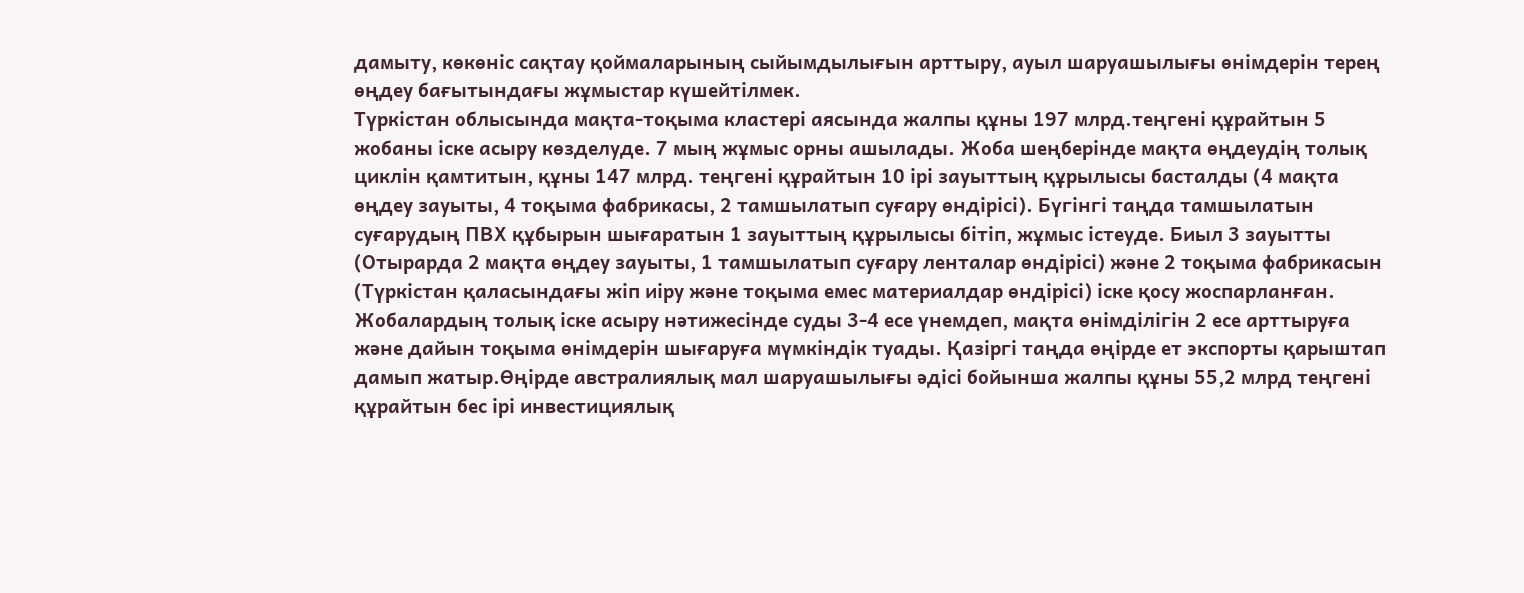дамыту, көкөніс сақтау қоймаларының сыйымдылығын арттыру, ауыл шаруашылығы өнімдерін терең өңдеу бағытындағы жұмыстар күшейтілмек.
Түркістан облысында мақта-тоқыма кластері аясында жалпы құны 197 млрд.теңгені құрайтын 5 жобаны іске асыру көзделуде. 7 мың жұмыс орны ашылады. Жоба шеңберінде мақта өңдеудің толық циклін қамтитын, құны 147 млрд. теңгені құрайтын 10 ірі зауыттың құрылысы басталды (4 мақта өңдеу зауыты, 4 тоқыма фабрикасы, 2 тамшылатып суғару өндірісі). Бүгінгі таңда тамшылатын суғарудың ПВХ құбырын шығаратын 1 зауыттың құрылысы бітіп, жұмыс істеуде. Биыл 3 зауытты (Отырарда 2 мақта өңдеу зауыты, 1 тамшылатып суғару ленталар өндірісі) және 2 тоқыма фабрикасын (Түркістан қаласындағы жіп иіру және тоқыма емес материалдар өндірісі) іске қосу жоспарланған. Жобалардың толық іске асыру нәтижесінде суды 3-4 есе үнемдеп, мақта өнімділігін 2 есе арттыруға және дайын тоқыма өнімдерін шығаруға мүмкіндік туады. Қазіргі таңда өңірде ет экспорты қарыштап дамып жатыр.Өңірде австралиялық мал шаруашылығы әдісі бойынша жалпы құны 55,2 млрд теңгені құрайтын бес ірі инвестициялық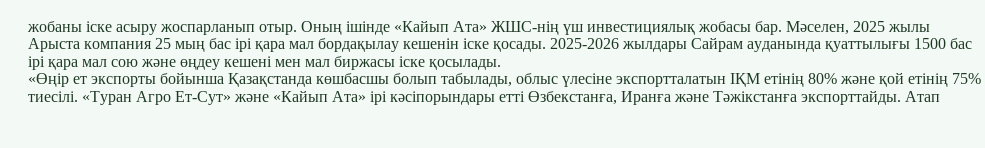жобаны іске асыру жоспарланып отыр. Оның ішінде «Кайып Ата» ЖШС-нің үш инвестициялық жобасы бар. Мәселен, 2025 жылы Арыста компания 25 мың бас ірі қара мал бордақылау кешенін іске қосады. 2025-2026 жылдары Сайрам ауданында қуаттылығы 1500 бас ірі қара мал сою және өңдеу кешені мен мал биржасы іске қосылады.
«Өңір ет экспорты бойынша Қазақстанда көшбасшы болып табылады, облыс үлесіне экспортталатын ІҚМ етінің 80% және қой етінің 75% тиесілі. «Туран Агро Ет-Сут» және «Кайып Ата» ірі кәсіпорындары етті Өзбекстанға, Иранға және Тәжікстанға экспорттайды. Атап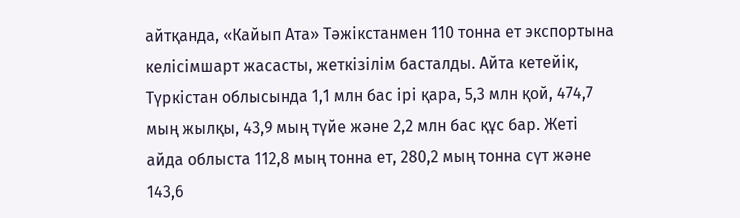айтқанда, «Кайып Ата» Тәжікстанмен 110 тонна ет экспортына келісімшарт жасасты, жеткізілім басталды. Айта кетейік, Түркістан облысында 1,1 млн бас ірі қара, 5,3 млн қой, 474,7 мың жылқы, 43,9 мың түйе және 2,2 млн бас құс бар. Жеті айда облыста 112,8 мың тонна ет, 280,2 мың тонна сүт және 143,6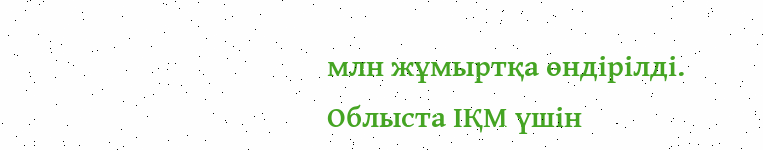млн жұмыртқа өндірілді. Облыста ІҚМ үшін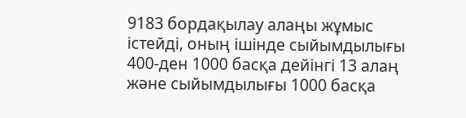9183 бордақылау алаңы жұмыс істейді, оның ішінде сыйымдылығы 400-ден 1000 басқа дейінгі 13 алаң және сыйымдылығы 1000 басқа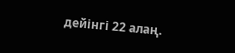дейінгі 22 алаң.